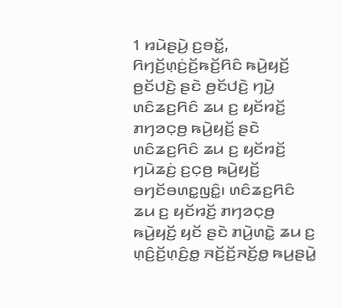1 ꤙꤣꤧꤔꤣꤧ꤬ ꤢ꤬ꤋꤢꤩ꤭, ꤖꤚꤢꤩ꤬ꤛ꤫ꤢꤦ꤬ꤢꤩ꤬ꤒꤢꤩ꤬ꤖꤢꤨ ꤒꤣꤧ꤬ꤟꤢꤩ꤬ ꤥ꤬ꤢꤩꤓꤢꤧ꤬ ꤔꤢꤧ ꤥ꤬ꤢꤩꤓꤢꤧ꤬ ꤚꤣꤧ꤬ ꤛꤢꤨꤘꤢ꤬ꤖꤢꤨ ꤘꤣ ꤢ꤬ ꤟꤢꤩꤙꤢꤩ꤬ ꤊꤚꤤꤍ꤫ꤥ꤬ ꤒꤣꤧ꤬ꤟꤢꤩ꤬ ꤔꤢꤧ ꤛꤢꤨꤘꤢ꤬ꤖꤢꤨ ꤘꤣ ꤢ꤬ ꤟꤢꤩꤙꤢꤩ꤬ ꤚꤣꤧꤘꤢꤦ꤬ ꤢ꤬ꤍ꤫ꤥ꤬ ꤒꤣꤧ꤬ꤟꤢꤩ꤬ ꤋꤚꤢꤩꤋꤛꤢ꤭ꤜꤢꤨ꤭꤯ ꤛꤢꤨꤘꤢ꤬ꤖꤢꤨ ꤘꤣ ꤢ꤬ ꤟꤢꤩꤙꤢꤩ꤬ ꤊꤚꤤꤍ꤫ꤥ꤬ ꤒꤣꤧ꤬ꤟꤢꤩ꤬ ꤟꤢꤩ ꤔꤢꤧ ꤊꤣꤧ꤬ꤛꤢꤧ꤭ ꤘꤣ ꤢ꤬ ꤛ꤫ꤢꤨ꤬ꤢꤩ꤬ꤛ꤫ꤢꤨ꤬ꤥ꤭ ꤏꤢꤩ꤬ꤢꤩ꤬ꤏꤢꤩ꤬ꤥ꤭ ꤒꤣ꤬ꤔꤣꤧ꤭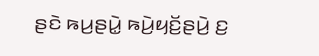ꤔꤢꤧ ꤒꤣ꤬ꤔꤣꤧ꤭ ꤒꤣꤧ꤬ꤟꤢꤩ꤬ꤔꤣꤧ꤬ ꤢ꤬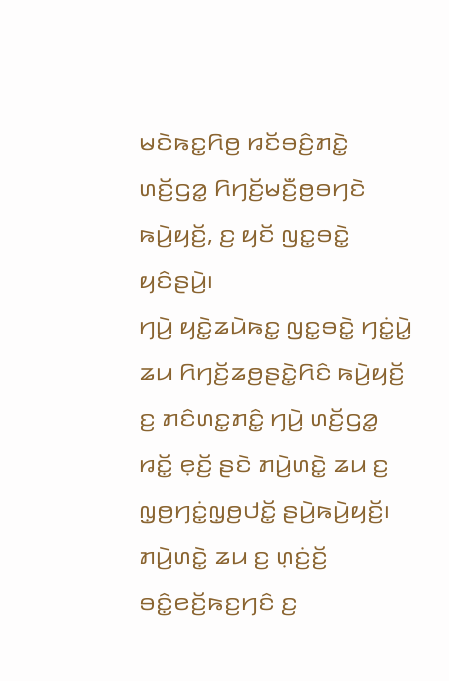ꤗꤢꤧꤒꤢ꤭ꤖꤥ꤬ ꤙꤢꤩꤋꤢꤨ꤬ꤊꤢꤧ꤭ ꤛꤢꤩ꤬ꤞꤤ꤭ ꤖꤚꤢꤩ꤬ꤗꤢꤪ꤬ꤥ꤬ꤋꤚꤢꤧ ꤒꤣꤧ꤬ꤟꤢꤩ꤬, ꤢ꤬ ꤟꤢꤩ ꤜꤢ꤭ꤋꤢꤧ꤭ ꤟꤢꤨꤔꤣꤧ꤬꤯
ꤚꤣꤧ꤬ ꤟꤢꤧ꤭ꤘꤣꤧꤒꤢ꤭ ꤜꤢ꤭ꤋꤢꤧ꤭ ꤚꤢꤦ꤭ꤣꤧ꤭ ꤘꤣ ꤖꤚꤢꤩ꤬ꤘꤥ꤬ꤔꤢꤧ꤭ꤖꤢꤨ ꤒꤣꤧ꤬ꤟꤢꤩ꤬ ꤢ꤬ ꤊꤢꤨꤛꤢ꤭ꤊꤢꤨ꤭ ꤚꤣꤧ꤬ ꤛꤢꤩ꤬ꤞꤤ꤭ ꤙꤢꤩ꤭ ꤕ꤫ꤢꤩ꤬ ꤔꤢꤧ ꤊꤣꤧ꤬ꤛꤢꤧ꤭ ꤘꤣ ꤢ꤬ ꤜ꤫ꤥ꤬ꤚꤢꤦ꤭ꤜ꤫ꤥ꤬ꤓꤢꤩ꤭ ꤔꤣꤧ꤬ꤒꤣꤧ꤬ꤟꤢꤩ꤬꤯
ꤊꤣꤧ꤬ꤛꤢꤧ꤭ ꤘꤣ ꤢ꤬ ꤛ꤫ꤢꤦ꤬ꤢꤩ꤬ ꤋꤢꤨ꤭ꤕꤢꤩ꤬ꤒꤢ꤬ꤚꤢꤨ ꤢ꤬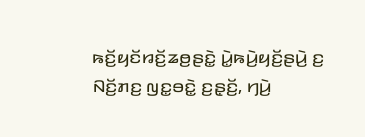ꤒꤢꤩ꤬ꤟꤢꤩꤙꤢꤩ꤬ꤘꤥ꤬ꤔꤢꤧ꤭ ꤣꤧ꤭ꤒꤣꤧ꤬ꤟꤢꤩ꤬ꤔꤣꤧ꤬ ꤢ꤬ ꤡꤢꤩ꤬ꤊꤢ꤬ ꤜꤢ꤭ꤋꤢꤧ꤭ ꤢ꤬ꤔ꤫ꤢꤩ꤬, ꤚꤣꤧ꤬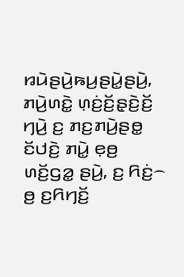ꤙꤣꤧꤔꤣꤧ꤬ꤒꤣ꤬ꤔꤣꤧ꤭ꤔꤣꤧ꤬, ꤊꤣꤧ꤬ꤛꤢꤧ꤭ ꤛ꤫ꤢꤦ꤬ꤢꤩ꤬ꤔ꤫ꤢꤧ꤬ꤢꤩ꤬ ꤚꤣꤧ꤬ ꤢ꤬ ꤊꤢ꤬ꤊꤣꤧ꤬ꤔꤥ꤭ ꤢꤩꤓꤢꤧ꤬ ꤊꤣꤧ꤭ ꤕ꤫ꤥ꤬ ꤛꤢꤩ꤬ꤞꤤ꤭ ꤔꤣꤧ꤬, ꤢ꤬ ꤖꤢꤦ꤬꤮ ꤥ꤬ ꤢ꤬ꤖꤚꤢꤩ꤬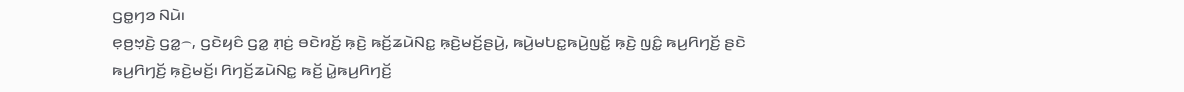ꤞꤥ꤭ꤚꤤ ꤡꤣꤧ꤯
ꤕ꤫ꤥ꤬ꤠ꤫ꤢꤧ꤬ ꤞꤤ꤭꤮, ꤞꤢꤧꤟꤢꤨ ꤞꤤ꤭ ꤊ꤫ꤢꤦ꤬ ꤋꤢꤧꤙꤢꤩ꤬ ꤒ꤫ꤢꤧ꤬ ꤒꤢꤩ꤬ꤘꤣꤧꤡꤢ꤭ ꤒ꤫ꤢꤧ꤬ꤗꤢꤩ꤬ꤔꤣꤧ꤬, ꤒꤣꤧ꤬ꤗꤝꤢ꤭ꤒꤣꤧ꤬ꤜꤢꤩ꤭ ꤒ꤫ꤢꤧ꤬ ꤜꤢꤨ꤭ ꤒꤣ꤬ꤖꤚꤢꤩ꤬ ꤔꤢꤧ ꤒꤣ꤬ꤖꤚꤢꤩ꤬ ꤒ꤫ꤢꤧ꤬ꤗꤢꤩ꤬꤯ ꤖꤚꤢꤩ꤬ꤘꤣꤧꤡꤢ꤭ ꤒꤢꤩ꤬ ꤣꤧ꤭ꤒꤣ꤬ꤖꤚꤢꤩ꤬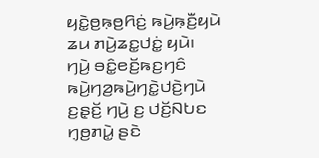ꤟꤢꤧ꤭ꤥ꤬ꤒ꤫ꤥ꤬ꤖꤢꤦ꤬ ꤒꤣꤧ꤬ꤒ꤫ꤢꤪ꤬ꤟꤣꤧ ꤘꤣ ꤊꤣꤧ꤬ꤘꤢ꤭ꤓꤢꤦ꤭ ꤟꤣꤧ꤯
ꤚꤣꤧ꤬ ꤋꤢꤨ꤭ꤕꤢꤩ꤬ꤒꤢ꤬ꤚꤢꤨ ꤒꤣꤧ꤬ꤚꤤ꤬ꤒꤣꤧ꤬ꤚꤢꤧ꤭ꤓꤢꤧ꤬ꤚꤣꤧ ꤢ꤬ꤔ꤫ꤢꤩ꤬ ꤚꤣꤧ꤬ ꤢ꤬ ꤓꤢꤩ꤬ꤡꤝꤢ ꤚ꤫ꤥ꤬ꤊꤣꤧ꤭ ꤔꤢꤧ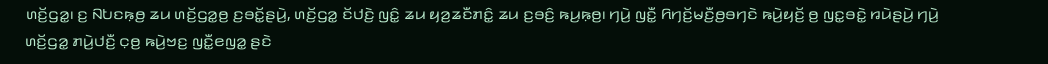ꤛꤢꤩ꤬ꤞꤤ꤭꤯ ꤢ꤬ ꤡꤝꤢꤒ꤫ꤥ꤬ ꤘꤣ ꤛꤢꤩ꤬ꤞꤤ꤭ꤥ꤬ ꤢ꤬ꤋꤢꤩ꤭ꤔꤣꤧ꤬, ꤛꤢꤩ꤬ꤞꤤ꤭ ꤢꤩꤓꤢꤧ꤬ ꤜꤢꤨ꤭ ꤘꤣ ꤟꤤ꤬ꤘꤢꤪꤊꤢꤨ꤭ ꤘꤣ ꤢ꤬ꤋꤢꤨ꤬ ꤒꤣ꤬ꤒ꤫ꤥ꤬꤯ ꤚꤣꤧ꤬ ꤜꤢꤪ꤭ ꤖꤚꤢꤩ꤬ꤗꤢꤪ꤬ꤥ꤬ꤋꤚꤢꤧ ꤒꤣꤧ꤬ꤟꤢꤩ꤬ ꤥ꤬ ꤜꤢ꤭ꤋꤢꤧ꤭ ꤙꤣꤧꤔꤣꤧ꤬ ꤚꤣꤧ꤬ ꤛꤢꤩ꤬ꤞꤤ꤭ ꤊꤣꤧ꤬ꤓꤢꤪ꤬ ꤍ꤫ꤥ꤬ ꤒꤣꤧ꤬ꤠꤢ꤬ ꤜꤢꤪ꤭ꤕꤜꤤ꤭ ꤔꤢꤧ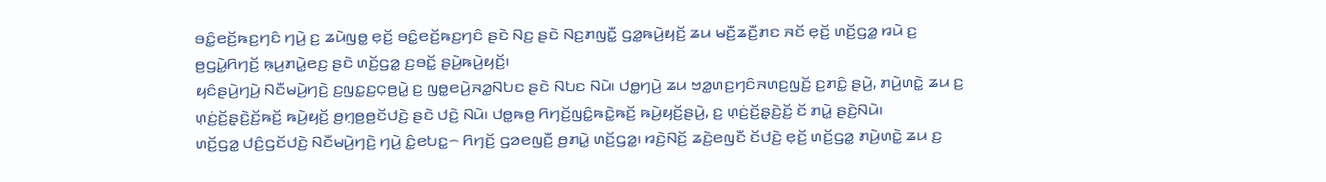ꤋꤢꤨ꤭ꤕꤢꤩ꤬ꤒꤢ꤬ꤚꤢꤨ ꤚꤣꤧ꤬ ꤢ꤬ ꤘꤣꤧꤜꤥ꤭ ꤕ꤫ꤢꤩ꤬ ꤋꤢꤨ꤭ꤕꤢꤩ꤬ꤒꤢ꤬ꤚꤢꤨ ꤔꤢꤧ ꤡꤢ꤬ ꤔꤢꤧ ꤡꤢ꤬ꤊꤜꤢꤪ꤭ ꤞꤤ꤭ꤒꤣꤧ꤬ꤟꤢꤩ꤬ ꤘꤣ ꤗꤢꤪ꤬ꤘꤢꤪ꤬ꤊꤢ ꤏꤢꤩ ꤕ꤫ꤢꤩ꤬ ꤛꤢꤩ꤬ꤞꤤ꤭ ꤙꤣꤧ ꤢ꤬ ꤥ꤬ꤞꤣꤧ꤭ꤖꤚꤢꤩ꤬ ꤒ꤫ꤣ꤬ꤊꤣꤧ꤭ꤕꤢ꤬ ꤔꤢꤧ ꤛꤢꤩ꤬ꤞꤤ꤭ ꤢ꤬ꤋꤢꤩ꤭ ꤔꤣꤧ꤬ꤒꤣꤧ꤬ꤟꤢꤩ꤬꤯
ꤟꤢꤨꤔꤣꤧ꤬ꤚꤣꤧ꤬ ꤡꤢꤪꤗꤣꤧ꤬ꤚꤢꤧ꤬ ꤢ꤬ꤜꤢ꤭ꤢ꤬ꤍ꤫ꤥ꤬ꤣꤧ꤭ ꤢ꤬ ꤜꤥ꤭ꤕꤣꤧ꤬ꤏꤤ꤭ꤡꤝꤢ ꤔꤢꤧ ꤡꤝꤢ ꤡꤣꤧ꤯ ꤓꤥ꤭ꤚꤣꤧ꤬ ꤘꤣ ꤠꤤ꤭ꤛꤢ꤬ꤚꤢꤨꤏꤛꤢ꤬ꤜꤢꤩ꤬ ꤢ꤬ꤊꤢꤨ꤭ ꤔꤣꤧ꤬, ꤊꤣꤧ꤬ꤛꤢꤧ꤭ ꤘꤣ ꤢ꤬ ꤛ꤫ꤢꤦ꤬ꤢꤩ꤬ꤔ꤫ꤢꤧ꤬ꤢꤩ꤬ꤒꤢꤩ꤬ ꤒꤣꤧ꤬ꤟꤢꤩ꤬ ꤥ꤬ꤚ꤫ꤥ꤬ꤥ꤬ꤢꤩꤓꤢꤧ꤬ ꤔꤢꤧ ꤓꤢꤧ꤬ ꤡꤣꤧ꤯ ꤓꤥ꤭ꤒꤥ꤬ ꤖꤚꤢꤩ꤬ꤜꤢꤨ꤭ꤒꤢꤧ꤭ꤒꤢꤩ꤬ ꤒꤣꤧ꤬ꤟꤢꤩ꤬ꤔꤣꤧ꤬, ꤢ꤬ ꤛ꤫ꤢꤦ꤬ꤢꤩ꤬ꤔ꤫ꤢꤧ꤬ꤢꤩ꤬ ꤢꤩ ꤊꤣꤧ꤭ ꤔꤢꤧ꤬ꤡꤣꤧ꤯
ꤛꤢꤩ꤬ꤞꤤ꤭ ꤓꤢꤨ꤬ꤞꤢꤩꤓꤢꤧ꤬ ꤡꤢꤪꤗꤣꤧ꤬ꤚꤢꤧ꤬ ꤚꤣꤧ꤬ ꤢꤨ꤭ꤕꤝꤢ꤭꤮ ꤖꤚꤢꤩ꤬ ꤞꤤꤕꤜꤢꤪ꤬ ꤥ꤬ꤊꤣꤧ꤭ ꤛꤢꤩ꤬ꤞꤤ꤭꤯ ꤙꤢꤧ꤬ꤡꤢꤩ꤬ ꤘꤢꤧ꤬ꤕꤜꤢꤪ ꤢꤩꤓꤢꤧ꤬ ꤕ꤫ꤢꤩ꤬ ꤛꤢꤩ꤬ꤞꤤ꤭ ꤊꤣꤧ꤬ꤛꤢꤧ꤭ ꤘꤣ ꤢ꤬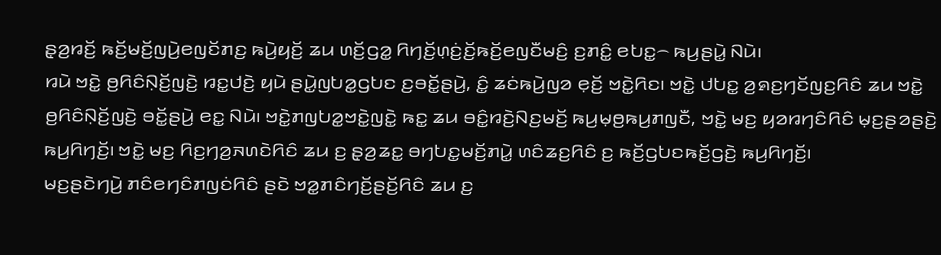ꤔ꤫ꤤ꤬ꤙꤢꤩ꤬ ꤒꤢꤩ꤬ꤗꤢꤩ꤬ꤜꤣꤧ꤬ꤕꤜꤢꤩꤊꤢ꤬ ꤒꤣꤧ꤬ꤟꤢꤩ꤬ ꤘꤣ ꤛꤢꤩ꤬ꤞꤤ꤭ ꤖꤚꤢꤩ꤬ꤛ꤫ꤢꤦ꤬ꤢꤩ꤬ꤒꤢꤩ꤬ꤕꤜꤢꤪꤗꤢꤨ꤬ ꤢ꤬ꤊꤢꤨ꤭ ꤕꤝꤢ꤭꤮ ꤒꤣ꤬ꤔꤣꤧ꤭ ꤡꤣꤧ꤯
ꤙꤣꤧ ꤠꤢꤧ꤭ ꤥ꤬ꤖꤢꤨꤡ꤫ꤢꤩ꤬ꤜꤢꤧ꤬ ꤙꤢ꤭ꤓꤢꤧ꤬ ꤟꤣꤧ ꤔꤣꤧ꤭ꤜꤝꤤ꤭ꤞꤝꤢ ꤢ꤬ꤋꤢꤩ꤭ꤔꤣꤧ꤬, ꤢꤨ꤭ ꤘꤢꤦꤒꤣꤧ꤬ꤜꤤ ꤕ꤫ꤢꤩ꤬ ꤠꤢꤧ꤭ꤖꤢ꤯ ꤠꤢꤧ꤭ ꤓꤝꤢ꤭ ꤤ꤬ꤎꤢ꤬ꤚꤢꤩꤜꤢ꤬ꤖꤢꤨ ꤘꤣ ꤠꤢꤧ꤭ ꤥ꤬ꤖꤢꤨꤡ꤫ꤢꤩ꤬ꤜꤢꤧ꤬ ꤋꤢꤩ꤭ꤔꤣꤧ꤬ ꤕꤢ꤭ ꤡꤣꤧ꤯ ꤠꤢꤧ꤭ꤊꤜꤝꤤ꤭ꤠꤢꤧ꤭ꤜꤢꤧ꤭ ꤒꤢ꤭ ꤘꤣ ꤋꤢꤨ꤭ꤙꤢꤧ꤬ꤡꤢ꤬ꤗꤢꤩ꤬ ꤒꤣ꤬ꤗ꤫ꤥ꤬ꤒꤣ꤬ꤊꤜꤢꤪ, ꤠꤢꤧ꤭ ꤗꤢ꤬ ꤟꤤꤙꤚꤢꤨꤖꤢꤨ ꤗ꤫ꤢ꤬ꤔꤤꤔꤢꤧ꤬ ꤒꤣ꤬ꤖꤚꤢꤩ꤬꤯ ꤠꤢꤧ꤭ ꤗꤢ꤬ ꤖꤢ꤬ꤚꤤ꤬ꤏꤛꤢꤧꤖꤢꤨ ꤘꤣ ꤢ꤬ ꤔ꤫ꤤ꤬ꤘꤢ꤭ ꤋꤚꤝꤢ꤭ꤗꤢꤩ꤬ꤊꤣꤧ꤭ ꤛꤢꤨꤘꤢ꤬ꤖꤢꤨ ꤢ꤬ ꤒꤢꤩ꤬ꤞꤝꤢꤒꤢꤩ꤬ꤞꤢꤧ꤬ ꤒꤣ꤬ꤖꤚꤢꤩ꤬꤯
ꤗꤢ꤬ꤔꤢꤧꤚꤣꤧ꤬ ꤊꤢꤨꤕꤚꤢꤨꤊꤜꤢꤦꤖꤢꤨ ꤔꤢꤧ ꤠꤤ꤭ꤊꤢꤨꤚꤢꤩ꤬ꤔꤢꤩ꤬ꤖꤢꤨ ꤘꤣ ꤢ꤬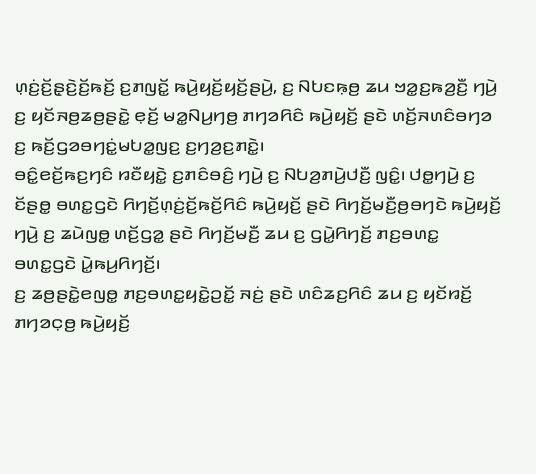ꤛ꤫ꤢꤦ꤬ꤢꤩ꤬ꤔ꤫ꤢꤧ꤬ꤢꤩ꤬ꤒꤢꤩ꤬ ꤢ꤬ꤊꤜꤢꤩ꤭ ꤒꤣꤧ꤬ꤟꤢꤩ꤬ꤟꤢꤩ꤬ꤔꤣꤧ꤬, ꤢ꤬ ꤡꤝꤢꤒ꤫ꤥ꤬ ꤘꤣ ꤠꤤ꤭ꤢ꤬ꤒꤤ꤬ꤢꤪ꤬ ꤚꤣꤧ꤬ ꤢ꤬ ꤟꤢꤩꤏꤥ꤬ꤘꤥ꤬ꤔꤢꤧ꤭ ꤕ꤫ꤢꤩ꤬ ꤗꤤ꤭ꤡꤣ꤬ꤚꤥ꤬ ꤊꤚꤤꤖꤢꤨ ꤒꤣꤧ꤬ꤟꤢꤩ꤬ ꤔꤢꤧ ꤛꤢꤩ꤬ꤏꤛꤢꤨꤋꤚꤤ ꤢ꤬ ꤒꤢꤩ꤬ꤞꤤꤋꤚꤢꤦ꤭ꤗꤝꤤ꤭ꤜꤢ꤬ ꤢ꤬ꤚꤤ꤬ꤢ꤬ꤊꤢꤧ꤭꤯
ꤋꤢꤨ꤭ꤕꤢꤩ꤬ꤒꤢ꤬ꤚꤢꤨ ꤙꤢꤪꤟꤢꤧ꤭ ꤢ꤬ꤊꤢꤨꤋꤢꤨ꤬ ꤚꤣꤧ꤬ ꤢ꤬ ꤡꤝꤤ꤬ꤊꤣꤧ꤬ꤓꤢꤪ꤬ ꤜꤢꤨ꤭꤯ ꤓꤥ꤭ꤚꤣꤧ꤬ ꤢ꤬ ꤢꤩꤔꤥ꤭ ꤋꤛꤢ꤭ꤞꤢꤧ ꤖꤚꤢꤩ꤬ꤛ꤫ꤢꤦ꤬ꤢꤩ꤬ꤒꤢꤩ꤬ꤖꤢꤨ ꤒꤣꤧ꤬ꤟꤢꤩ꤬ ꤔꤢꤧ ꤖꤚꤢꤩ꤬ꤗꤢꤪ꤬ꤥ꤬ꤋꤚꤢꤧ ꤒꤣꤧ꤬ꤟꤢꤩ꤬ ꤚꤣꤧ꤬ ꤢ꤬ ꤘꤣꤧꤜꤥ꤭ ꤛꤢꤩ꤬ꤞꤤ꤭ ꤔꤢꤧ ꤖꤚꤢꤩ꤬ꤗꤢꤪ꤬ ꤘꤣ ꤢ꤬ ꤞꤣꤧ꤭ꤖꤚꤢꤩ꤬ ꤊꤢ꤬ꤋꤛꤢ꤭ ꤋꤛꤢ꤭ꤞꤢꤧ ꤣꤧ꤭ꤒꤣ꤬ꤖꤚꤢꤩ꤬꤯
ꤢ꤬ ꤘꤥ꤬ꤔꤢꤧ꤭ꤕꤜꤥ꤭ ꤊꤢ꤬ꤋꤛꤢ꤭ꤟꤢꤧ꤭ꤑꤢꤩ꤭ ꤏꤢꤦ꤬ ꤔꤢꤧ ꤛꤢꤨꤘꤢ꤬ꤖꤢꤨ ꤘꤣ ꤢ꤬ ꤟꤢꤩꤙꤢꤩ꤬ ꤊꤚꤤꤍ꤫ꤥ꤬ ꤒꤣꤧ꤬ꤟꤢꤩ꤬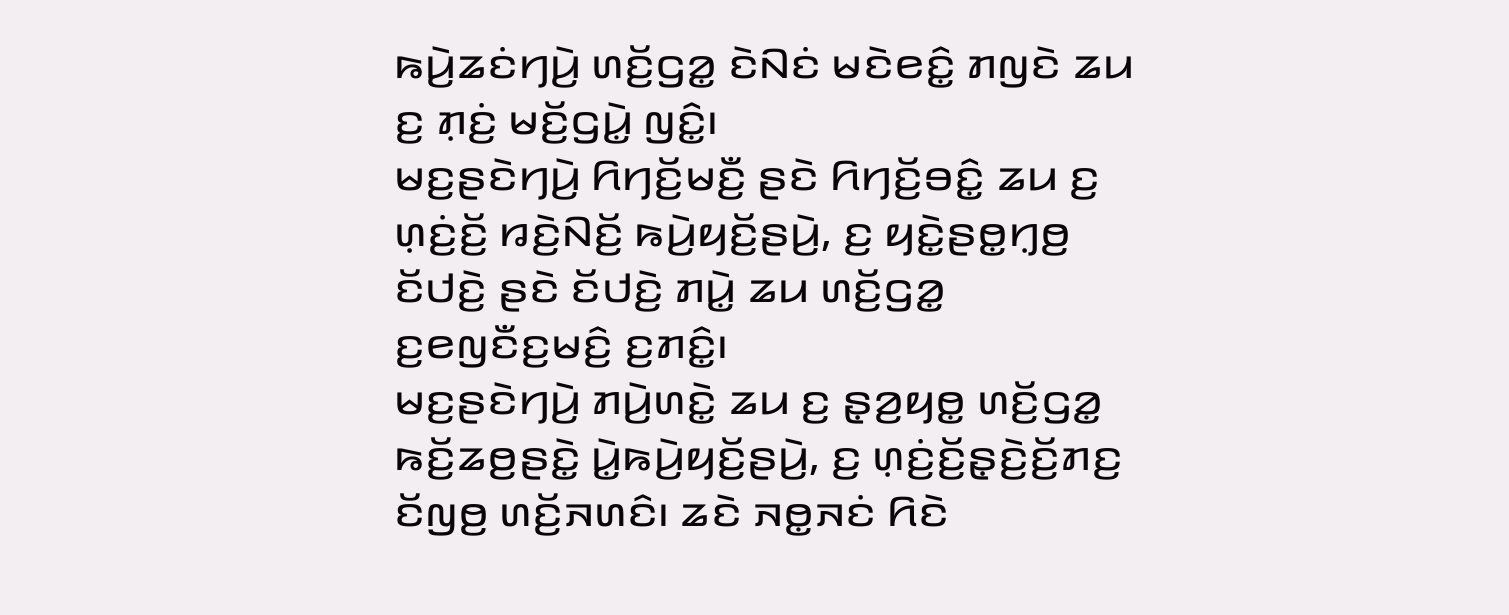ꤒꤣꤧ꤬ꤘꤢꤦꤚꤣꤧ꤬ ꤛꤢꤩ꤬ꤞꤤ꤭ ꤢꤧꤡꤢꤦ ꤗꤢꤧꤕꤢꤨ꤭ ꤊꤜꤢꤧ ꤘꤣ ꤢ꤬ ꤊ꤫ꤢꤦ꤬ ꤗꤢꤩ꤬ꤞꤣꤧ꤭ ꤜꤢꤨ꤭꤯
ꤗꤢ꤬ꤔꤢꤧꤚꤣꤧ꤬ ꤖꤚꤢꤩ꤬ꤗꤢꤪ꤬ ꤔꤢꤧ ꤖꤚꤢꤩ꤬ꤋꤢꤨ꤭ ꤘꤣ ꤢ꤬ ꤛ꤫ꤢꤦ꤬ꤢꤩ꤬ ꤙꤢꤧ꤬ꤡꤢꤩ꤬ ꤒꤣꤧ꤬ꤟꤢꤩ꤬ꤔꤣꤧ꤬, ꤢ꤬ ꤟꤢꤧ꤭ꤔꤥ꤭ꤚ꤫ꤥ꤬ ꤢꤩꤓꤢꤧ꤬ ꤔꤢꤧ ꤢꤩꤓꤢꤧ꤬ ꤊꤣꤧ꤭ ꤘꤣ ꤛꤢꤩ꤬ꤞꤤ꤭ ꤢ꤬ꤕꤜꤢꤪꤢ꤬ꤗꤢꤨ꤬ ꤢ꤬ꤊꤢꤨ꤭꤯
ꤗꤢ꤬ꤔꤢꤧꤚꤣꤧ꤬ ꤊꤣꤧ꤬ꤛꤢꤧ꤭ ꤘꤣ ꤢ꤬ ꤔ꤫ꤤ꤬ꤟꤥ꤭ ꤛꤢꤩ꤬ꤞꤤ꤭ ꤒꤢꤩ꤬ꤘꤥ꤬ꤔꤢꤧ꤭ ꤣꤧ꤭ꤒꤣꤧ꤬ꤟꤢꤩ꤬ꤔꤣꤧ꤬, ꤢ꤬ ꤛ꤫ꤢꤦ꤬ꤢꤩ꤬ꤔ꤫ꤢꤧ꤬ꤢꤩ꤬ꤊꤢ꤬ ꤢꤩꤜꤥ꤬ ꤛꤢꤩ꤬ꤏꤛꤢꤨ꤯ ꤘꤢꤧ ꤏꤥ꤭ꤏꤢꤦ ꤖꤢꤧ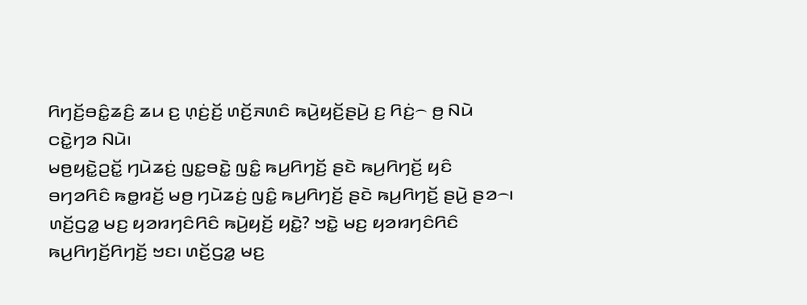ꤖꤚꤢꤩ꤬ꤋꤢꤨ꤭ꤘꤢꤨ꤬ ꤘꤣ ꤢ꤬ ꤛ꤫ꤢꤦ꤬ꤢꤩ꤬ ꤛꤢꤩ꤬ꤏꤛꤢꤨ ꤒꤣꤧ꤬ꤟꤢꤩ꤬ꤔꤣꤧ꤬ ꤢ꤬ ꤖꤢꤦ꤬꤮ ꤥ꤬ ꤡꤣꤧ ꤍꤢꤧ꤭ꤚꤤ ꤡꤣꤧ꤯
ꤗꤥ꤬ꤟꤢꤧ꤭ꤑꤢꤩ꤭ ꤚꤣꤧꤘꤢꤦ꤬ ꤜꤢ꤭ꤋꤢꤧ꤭ ꤜꤢꤨ꤭ ꤒꤣ꤬ꤖꤚꤢꤩ꤬ ꤔꤢꤧ ꤒꤣ꤬ꤖꤚꤢꤩ꤬ ꤟꤢꤨ ꤋꤚꤤꤖꤢꤨ ꤒꤥ꤭ꤙꤢꤩ꤬ ꤗꤥ꤬ ꤚꤣꤧꤘꤢꤦ꤬ ꤜꤢꤨ꤭ ꤒꤣ꤬ꤖꤚꤢꤩ꤬ ꤔꤢꤧ ꤒꤣ꤬ꤖꤚꤢꤩ꤬ ꤔꤣꤧ꤬ ꤔꤤ꤮꤯
ꤛꤢꤩ꤬ꤞꤤ꤭ ꤗꤢ꤬ ꤟꤤꤙꤚꤢꤨꤖꤢꤨ ꤒꤣꤧ꤬ꤟꤢꤩ꤬ ꤟꤢꤧ꤭? ꤠꤢꤧ꤭ ꤗꤢ꤬ ꤟꤤꤙꤚꤢꤨꤖꤢꤨ ꤒꤣ꤬ꤖꤚꤢꤩ꤬ꤖꤚꤢꤩ꤬ ꤠꤢ꤯ ꤛꤢꤩ꤬ꤞꤤ꤭ ꤗꤢ꤬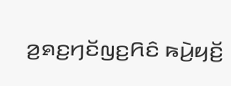ꤤ꤬ꤎꤢ꤬ꤚꤢꤩꤜꤢ꤬ꤖꤢꤨ ꤒꤣꤧ꤬ꤟꤢꤩ꤬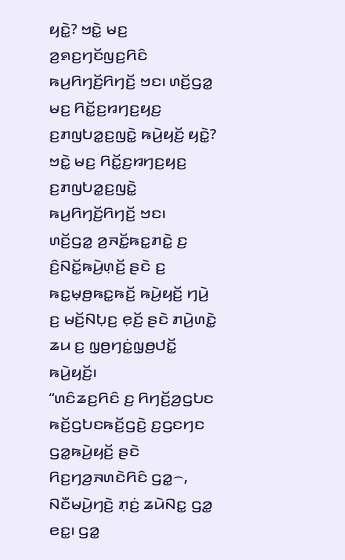ꤟꤢꤧ꤭? ꤠꤢꤧ꤭ ꤗꤢ꤬ ꤤ꤬ꤎꤢ꤬ꤚꤢꤩꤜꤢ꤬ꤖꤢꤨ ꤒꤣ꤬ꤖꤚꤢꤩ꤬ꤖꤚꤢꤩ꤬ ꤠꤢ꤯ ꤛꤢꤩ꤬ꤞꤤ꤭ ꤗꤢ꤬ ꤖꤢꤩ꤭ꤢ꤬ꤙꤚꤢ꤬ꤟꤢ꤬ ꤢ꤬ꤊꤜꤝꤤ꤭ꤢ꤬ꤜꤢꤧ꤭ ꤒꤣꤧ꤬ꤟꤢꤩ꤬ ꤟꤢꤧ꤭? ꤠꤢꤧ꤭ ꤗꤢ꤬ ꤖꤢꤩ꤭ꤢ꤬ꤙꤚꤢ꤬ꤟꤢ꤬ ꤢ꤬ꤊꤜꤝꤤ꤭ꤢ꤬ꤜꤢꤧ꤭ ꤒꤣ꤬ꤖꤚꤢꤩ꤬ꤖꤚꤢꤩ꤬ ꤠꤢ꤯
ꤛꤢꤩ꤬ꤞꤤ꤭ ꤤ꤬ꤏꤢꤩ꤭ꤒꤢ꤭ꤊꤢꤧ꤭ ꤢ꤬ ꤢꤨ꤬ꤡꤢꤩ꤭ꤒꤣꤧ꤬ꤛ꤫ꤢꤩ꤬ ꤔꤢꤧ ꤢ꤬ ꤒꤢ꤭ꤗ꤫ꤥ꤬ꤒꤢ꤭ꤒꤢꤩ꤬ ꤒꤣꤧ꤬ꤟꤢꤩ꤬ ꤚꤣꤧ꤬ ꤢ꤬ ꤗꤢꤩ꤬ꤡꤝ꤫ꤢ꤬ ꤕ꤫ꤢꤩ꤬ ꤔꤢꤧ ꤊꤣꤧ꤬ꤛꤢꤧ꤭ ꤘꤣ ꤢ꤬ ꤜ꤫ꤥ꤬ꤚꤢꤦ꤭ꤜ꤫ꤥ꤬ꤓꤢꤩ꤭ ꤒꤣꤧ꤬ꤟꤢꤩ꤬꤯
“ꤛꤢꤨꤘꤢ꤬ꤖꤢꤨ ꤢ꤬ ꤖꤚꤢꤩ꤬ꤤ꤬ꤞꤝꤢ ꤒꤢꤩ꤬ꤞꤝꤢꤒꤢꤩ꤬ꤞꤢꤧ꤬ ꤢ꤬ꤞꤢꤚꤢ ꤞꤤ꤭ꤒꤣꤧ꤬ꤟꤢꤩ꤬ ꤔꤢꤧ ꤖꤢ꤬ꤚꤤ꤬ꤏꤛꤢꤧꤖꤢꤨ ꤞꤤ꤭꤮, ꤡꤢꤪꤗꤣꤧ꤬ꤚꤢꤧ꤬ ꤊ꤫ꤢꤦ꤬ ꤘꤣꤧꤡꤢ꤭ ꤞꤤ꤭ ꤕꤢ꤭꤯ ꤞꤤ꤭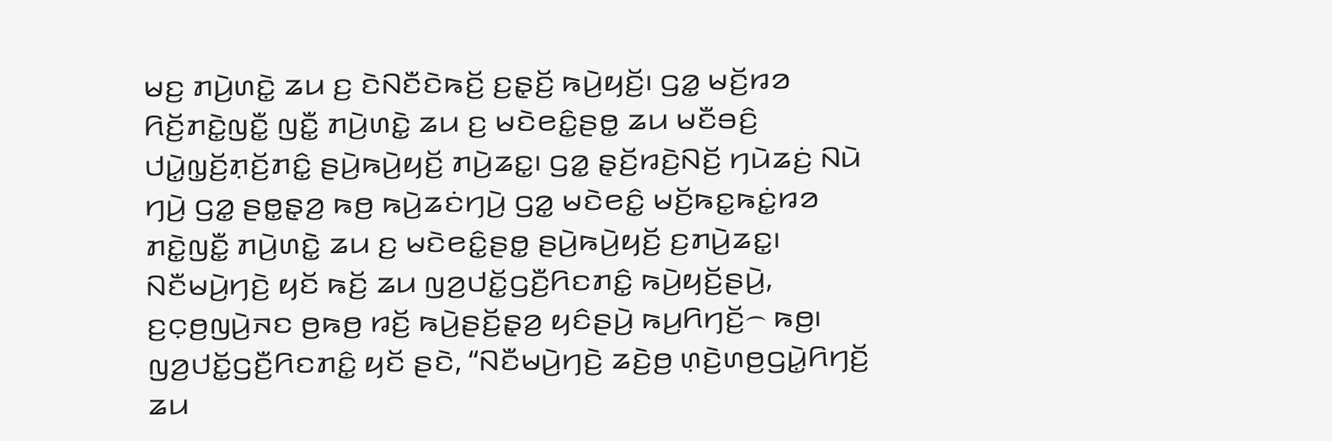ꤗꤢ꤬ ꤊꤣꤧ꤬ꤛꤢꤧ꤭ ꤘꤣ ꤢ꤬ ꤢꤧꤡꤢꤪꤢꤧꤒꤢꤩ꤬ ꤢ꤬ꤔ꤫ꤢꤩ꤬ ꤒꤣꤧ꤬ꤟꤢꤩ꤬꤯ ꤞꤤ꤭ ꤗꤢꤩ꤬ꤙꤤ ꤖꤢꤩ꤬ꤊꤢꤧ꤭ꤜꤢꤪ꤭ ꤜꤢꤪ꤭ ꤊꤣꤧ꤬ꤛꤢꤧ꤭ ꤘꤣ ꤢ꤬ ꤗꤢꤧꤕꤢꤨ꤭ꤔꤥ꤭ ꤘꤣ ꤗꤢꤪꤋꤢꤨ꤬ ꤓꤣꤧ꤭ꤜ꤫ꤢꤩ꤬ꤊ꤫ꤢꤩ꤬ꤊꤢꤨ꤭ ꤔꤣꤧ꤬ꤒꤣꤧ꤬ꤟꤢꤩ꤬ ꤊꤣꤧ꤬ꤘꤢ꤭꤯ ꤞꤤ꤭ ꤔ꤫ꤢꤩ꤬ꤙꤢꤧ꤬ꤡꤢꤩ꤬ ꤚꤣꤧꤘꤢꤦ꤬ ꤡꤣꤧ ꤚꤣꤧ꤬ ꤞꤤ꤭ ꤔꤥ꤭ꤔ꤫ꤤ꤬ ꤒꤥ꤬ ꤒꤣꤧ꤬ꤘꤢꤦꤚꤣꤧ꤬ ꤞꤤ꤭ ꤗꤢꤧꤕꤢꤨ꤭ ꤗꤢꤩ꤬ꤒꤢ꤭ꤒꤢꤦ꤭ꤙꤤ ꤊꤢꤧ꤭ꤜꤢꤪ꤭ ꤊꤣꤧ꤬ꤛꤢꤧ꤭ ꤘꤣ ꤢ꤬ ꤗꤢꤧꤕꤢꤨ꤭ꤔꤥ꤭ ꤔꤣꤧ꤬ꤒꤣꤧ꤬ꤟꤢꤩ꤬ ꤢ꤬ꤊꤣꤧ꤬ꤘꤢ꤭꤯
ꤡꤢꤪꤗꤣꤧ꤬ꤚꤢꤧ꤬ ꤟꤢꤩ ꤒꤢꤩ꤬ ꤘꤣ ꤜꤤ꤬ꤓꤢꤩ꤭ꤞꤢꤪ꤬ꤖꤢꤊꤢꤨ꤭ ꤒꤣꤧ꤬ꤟꤢꤩ꤬ꤔꤣꤧ꤬, ꤢ꤬ꤍ꤫ꤥ꤬ꤜꤣꤧ꤬ꤏꤢ ꤥ꤬ꤒꤥ꤬ ꤙꤢꤩ꤬ ꤒꤣꤧ꤬ꤔꤢꤩ꤬ꤔ꤫ꤤ꤬ ꤟꤢꤨꤔꤣꤧ꤬ ꤒꤣ꤬ꤖꤚꤢꤩ꤬꤮ ꤒꤥ꤬꤯ ꤜꤤ꤬ꤓꤢꤩ꤭ꤞꤢꤪ꤬ꤖꤢꤊꤢꤨ꤭ ꤟꤢꤩ ꤔꤢꤧ, “ꤡꤢꤪꤗꤣꤧ꤬ꤚꤢꤧ꤬ ꤘꤢꤧ꤬ꤥ꤬ ꤛ꤫ꤢꤧ꤬ꤛꤥ꤬ꤞꤣꤧ꤭ꤖꤚꤢꤩ꤬ ꤘꤣ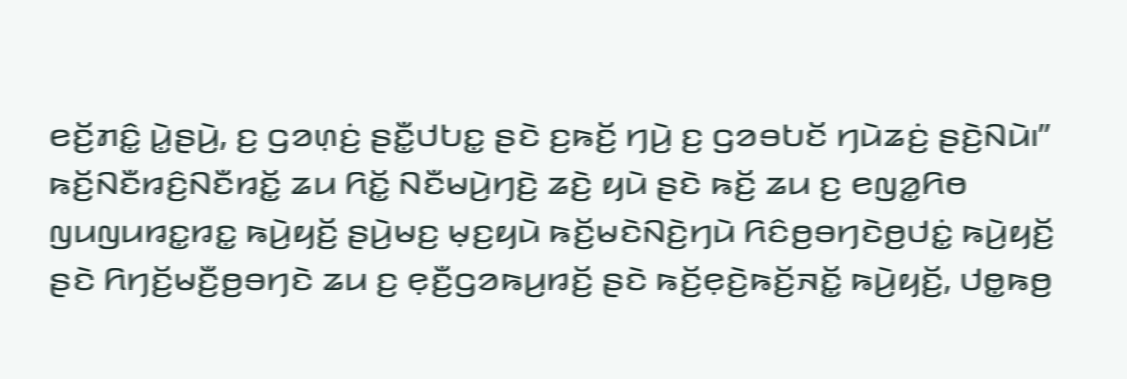ꤕꤢꤩ꤬ꤊꤢꤨ꤭ ꤣꤧ꤭ꤔꤣꤧ꤬, ꤢ꤬ ꤞꤤꤛ꤫ꤢꤦ꤬ ꤔꤢꤪ꤭ꤓꤝꤢ꤭ ꤔꤢꤧ ꤢ꤬ꤒꤢꤩ꤬ ꤚꤣꤧ꤬ ꤢ꤬ ꤞꤤꤋꤝꤢꤩ ꤚꤣꤧꤘꤢꤦ꤬ ꤔꤢꤧ꤬ꤡꤣꤧ꤯”
ꤒꤢꤩ꤬ꤡꤢꤪꤙꤢꤨ꤬ꤡꤢꤪꤙꤢꤩ꤭ ꤘꤣ ꤖꤢꤩ꤭ ꤡꤢꤪꤗꤣꤧ꤬ꤚꤢꤧ꤬ ꤘꤢꤧ꤬ ꤟꤣꤧ ꤔꤢꤧ ꤒꤢꤩ꤬ ꤘꤣ ꤢ꤬ ꤕꤜꤤ꤭ꤖꤥ ꤜꤣꤜꤣꤙꤢ꤭ꤙꤢ꤭ ꤒꤣꤧ꤬ꤟꤢꤩ꤬ ꤔꤣꤧ꤬ꤗꤢ꤬ ꤗ꤫ꤢ꤬ꤟꤣꤧ ꤒꤢꤩ꤬ꤗꤢꤧꤡꤢꤧ꤬ꤚꤣꤧ ꤖꤢꤨꤥ꤬ꤋꤚꤢꤧꤥ꤬ꤓꤢꤦ꤭ ꤒꤣꤧ꤬ꤟꤢꤩ꤬ ꤔꤢꤧ ꤖꤚꤢꤩ꤬ꤗꤢꤪ꤬ꤥ꤬ꤋꤚꤢꤧ ꤘꤣ ꤢ꤬ ꤕ꤫ꤢꤪ꤬ꤞꤤꤒꤣ꤬ꤙꤢꤩ꤬ ꤔꤢꤧ ꤒꤢꤩ꤬ꤕ꤫ꤢꤧ꤬ꤒꤢꤩ꤬ꤏꤢꤩ꤭ ꤒꤣꤧ꤬ꤟꤢꤩ꤬, ꤓꤥ꤭ꤒꤥ꤬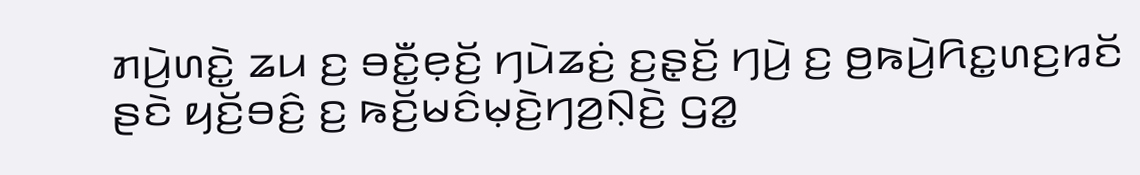ꤊꤣꤧ꤬ꤛꤢꤧ꤭ ꤘꤣ ꤢ꤬ ꤋꤢꤪ꤭ꤕ꤫ꤢꤩ꤬ ꤚꤣꤧꤘꤢꤦ꤬ ꤢ꤬ꤔ꤫ꤢꤩ꤬ ꤚꤣꤧ꤬ ꤢ꤬ ꤥ꤬ꤒꤣꤧ꤬ꤖꤢ꤭ꤛꤢ꤬ꤙꤢꤩ ꤔꤢꤧ ꤟꤢꤩ꤬ꤋꤢꤨ꤬ ꤢ꤬ ꤒꤢꤩ꤬ꤗꤢꤨꤗ꤫ꤢꤧ꤬ꤚꤤ꤬ꤡ꤫ꤢꤧ꤬ ꤞꤤ꤭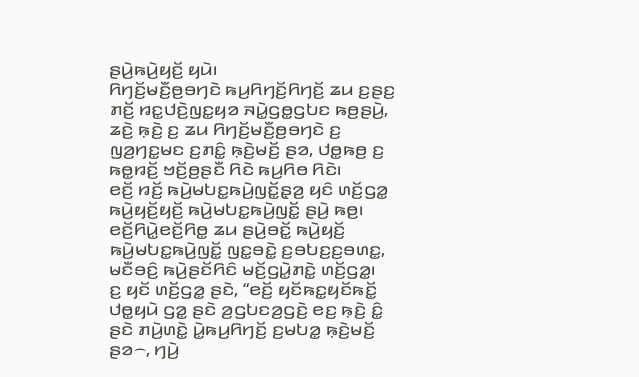ꤔꤣꤧ꤬ꤒꤣꤧ꤬ꤟꤢꤩ꤬ ꤟꤣꤧ꤯
ꤖꤚꤢꤩ꤬ꤗꤢꤪ꤬ꤥ꤬ꤋꤚꤢꤧ ꤒꤣ꤬ꤖꤚꤢꤩ꤬ꤖꤚꤢꤩ꤬ ꤘꤣ ꤢ꤬ꤔꤢ꤬ ꤊꤢꤩ꤬ ꤙꤢ꤭ꤓꤢꤧ꤬ꤜꤢ꤭ꤟꤤ ꤏꤣꤧ꤭ꤞꤥ꤭ꤞꤝꤢ ꤒꤥ꤬ꤔꤣꤧ꤬, ꤘꤢꤧ꤬ ꤒ꤫ꤢꤧ꤬ ꤢ꤬ ꤘꤣ ꤖꤚꤢꤩ꤬ꤗꤢꤪ꤬ꤥ꤬ꤋꤚꤢꤧ ꤢ꤬ ꤜꤤ꤬ꤚꤢ꤭ꤗꤢ ꤢ꤬ꤊꤢꤨ꤭ ꤒ꤫ꤢꤧ꤬ꤗꤢꤩ꤬ ꤔꤤ, ꤓꤥ꤭ꤒꤥ꤬ ꤢ꤬ ꤒꤥ꤭ꤙꤢꤩ꤬ ꤠꤢꤩ꤬ꤥ꤬ꤔꤢꤪ ꤖꤢꤧ ꤒꤣ꤬ꤖꤥ ꤖꤢꤧ꤯
ꤕꤢꤩ꤬ ꤙꤢꤩ꤬ ꤒꤣꤧ꤬ꤗꤝꤢ꤭ꤒꤣꤧ꤬ꤜꤢꤩ꤭ꤔ꤫ꤤ꤬ ꤟꤢꤨ ꤛꤢꤩ꤬ꤞꤤ꤭ ꤒꤣꤧ꤬ꤟꤢꤩ꤬ꤟꤢꤩ꤬ ꤒꤣꤧ꤬ꤗꤝꤢ꤭ꤒꤣꤧ꤬ꤜꤢꤩ꤭ ꤔꤣꤧ꤬ ꤒꤥ꤬꤯ ꤕꤢꤩ꤬ꤖꤣꤧ꤭ꤕꤢꤩ꤬ꤖꤥ꤭ ꤘꤣ ꤔꤣꤧ꤬ꤋꤢꤩ꤭ ꤒꤣꤧ꤬ꤟꤢꤩ꤬ ꤒꤣꤧ꤬ꤗꤝꤢ꤭ꤒꤣꤧ꤬ꤜꤢꤩ꤭ ꤜꤢ꤭ꤋꤢꤧ꤭ ꤢ꤬ꤋꤝꤢ꤬ꤢ꤬ꤋꤛꤢ꤭, ꤗꤢꤪꤋꤢꤨ꤬ ꤒꤣꤧ꤬ꤔꤢꤩꤖꤢꤨ ꤗꤢꤩ꤬ꤞꤣꤧ꤭ꤊꤢꤧ꤭ ꤛꤢꤩ꤬ꤞꤤ꤭꤯
ꤢ꤬ ꤟꤢꤩ ꤛꤢꤩ꤬ꤞꤤ꤭ ꤔꤢꤧ, “ꤕꤢꤩ꤬ ꤟꤢꤩꤒꤢ꤭ꤟꤢꤩꤒꤢꤩ꤭ ꤓꤥ꤭ꤟꤣꤧ ꤞꤤ꤭ ꤔꤢꤧ ꤤ꤬ꤞꤝꤢꤤ꤬ꤞꤢꤧ꤬ ꤕꤢ꤬ ꤒ꤫ꤢꤧ꤬ ꤢꤨ꤭ ꤔꤢꤧ ꤊꤣꤧ꤬ꤛꤢꤧ꤭ ꤣꤧ꤭ꤒꤣ꤬ꤖꤚꤢꤩ꤬ ꤢ꤬ꤗꤝꤤ꤭ ꤒ꤫ꤢꤧ꤬ꤗꤢꤩ꤬ ꤔꤤ꤮, ꤚꤣꤧ꤬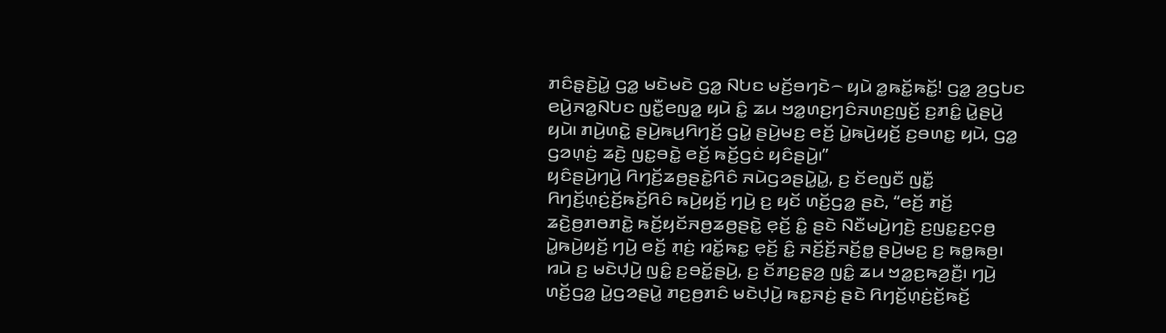ꤊꤢꤨꤔ꤫ꤢꤧ꤬ꤣꤧ꤭ ꤞꤤ꤭ ꤗꤢꤧꤗꤢꤧ ꤞꤤ꤭ ꤡꤝꤢ ꤗꤢꤩ꤬ꤋꤚꤢꤧ꤮ ꤟꤣꤧ ꤤ꤭ꤒꤢꤩ꤭ꤒꤢꤩ꤭! ꤞꤤ꤭ ꤤ꤬ꤞꤝꤢ ꤕꤣꤧ꤬ꤏꤤ꤭ꤡꤝꤢ ꤜꤢꤪ꤭ꤕꤜꤤ꤭ ꤟꤣꤧ ꤢꤨ꤭ ꤘꤣ ꤠꤤ꤭ꤛꤢ꤬ꤚꤢꤨꤏꤛꤢ꤬ꤜꤢꤩ꤬ ꤢ꤬ꤊꤢꤨ꤭ ꤣꤧ꤭ꤔꤣꤧ꤬ ꤟꤣꤧ꤯ ꤊꤣꤧ꤬ꤛꤢꤧ꤭ ꤔꤣꤧ꤬ꤒꤣ꤬ꤖꤚꤢꤩ꤬ ꤞꤣꤧ꤭ ꤔꤣꤧ꤬ꤗꤢ꤬ ꤕꤢꤩ꤬ ꤣꤧ꤭ꤒꤣꤧ꤬ꤟꤢꤩ꤬ ꤢ꤬ꤋꤛꤢ꤭ ꤟꤣꤧ, ꤞꤤ꤭ ꤞꤤꤛ꤫ꤢꤦ꤬ ꤘꤢꤧ꤬ ꤜꤢ꤭ꤋꤢꤧ꤭ ꤕꤢꤩ꤬ ꤒꤢꤩ꤬ꤞꤢꤦ ꤟꤢꤨꤔꤣꤧ꤬꤯”
ꤟꤢꤨꤔꤣꤧ꤬ꤚꤣꤧ꤬ ꤖꤚꤢꤩ꤬ꤘꤥ꤬ꤔꤢꤧ꤭ꤖꤢꤨ ꤏꤣꤧꤞꤤꤔꤣꤧ꤭ꤣꤧ꤭, ꤢ꤬ ꤢꤩꤕꤜꤢꤪ ꤜꤢꤪ꤭ ꤖꤚꤢꤩ꤬ꤛ꤫ꤢꤦ꤬ꤢꤩ꤬ꤒꤢꤩ꤬ꤖꤢꤨ ꤒꤣꤧ꤬ꤟꤢꤩ꤬ ꤚꤣꤧ꤬ ꤢ꤬ ꤟꤢꤩ ꤛꤢꤩ꤬ꤞꤤ꤭ ꤔꤢꤧ, “ꤕꤢꤩ꤬ ꤊꤢꤩ꤬ ꤘꤢꤧ꤬ꤥ꤬ꤊꤥꤊꤢꤧ꤭ ꤒꤢꤩ꤬ꤟꤢꤩꤏꤥ꤬ꤘꤥ꤬ꤔꤢꤧ꤭ ꤕ꤫ꤢꤩ꤬ ꤢꤨ꤭ ꤔꤢꤧ ꤡꤢꤪꤗꤣꤧ꤬ꤚꤢꤧ꤬ ꤢ꤬ꤜꤢ꤭ꤢ꤬ꤍ꤫ꤥ꤬ ꤣꤧ꤭ꤒꤣꤧ꤬ꤟꤢꤩ꤬ ꤚꤣꤧ꤬ ꤕꤢꤩ꤬ ꤊ꤫ꤢꤦ꤬ ꤙꤢꤩ꤭ꤒꤢ꤭ ꤕ꤫ꤢꤩ꤬ ꤢꤨ꤭ ꤏꤢꤩ꤬ꤢꤩ꤬ꤏꤢꤩ꤬ꤥ꤭ ꤔꤣꤧ꤬ꤗꤢ꤬ ꤢ꤬ ꤒꤥ꤭ꤒꤥ꤬꤯
ꤙꤣꤧ ꤢ꤬ ꤗꤢꤧꤓ꤫ꤣꤧ꤬ ꤜꤢꤨ꤭ ꤢ꤬ꤋꤢꤩ꤭ꤔꤣꤧ꤬, ꤢ꤬ ꤢꤩꤊꤢ꤬ꤔ꤫ꤤ꤬ ꤜꤢꤨ꤭ ꤘꤣ ꤠꤤ꤭ꤢ꤬ꤒꤤ꤬ꤢꤪ꤬꤯ ꤚꤣꤧ꤬ ꤛꤢꤩ꤬ꤞꤤ꤭ ꤣꤧ꤭ꤞꤤꤔꤣꤧ꤭ ꤊꤢ꤬ꤥ꤬ꤊꤢꤨ ꤗꤢꤧꤓ꤫ꤣꤧ꤬ ꤒꤢ꤭ꤏꤢꤦ꤬ ꤔꤢꤧ ꤖꤚꤢꤩ꤬ꤛ꤫ꤢꤦ꤬ꤢꤩ꤬ꤒꤢꤩ꤬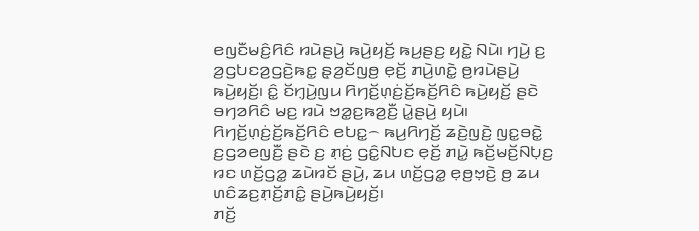ꤕꤜꤢꤪꤗꤢꤨ꤬ꤖꤢꤨ ꤙꤣꤧꤔꤣꤧ꤬ ꤒꤣꤧ꤬ꤟꤢꤩ꤬ ꤒꤣ꤬ꤔꤢ꤬ ꤟꤢꤧ꤭ ꤡꤣꤧ꤯ ꤚꤣꤧ꤬ ꤢ꤬ ꤤ꤬ꤞꤝꤢꤤ꤬ꤞꤢꤧ꤬ꤒꤢ꤭ ꤔ꤫ꤤ꤬ꤢꤩꤜꤥ꤬ ꤕ꤫ꤢꤩ꤬ ꤊꤣꤧ꤬ꤛꤢꤧ꤭ ꤥ꤬ꤙꤣꤧꤔꤣꤧ꤬ ꤒꤣꤧ꤬ꤟꤢꤩ꤬꤯ ꤢꤨ꤭ ꤢꤩꤚ꤫ꤣꤧ꤬ꤜꤣ ꤖꤚꤢꤩ꤬ꤛ꤫ꤢꤦ꤬ꤢꤩ꤬ꤒꤢꤩ꤬ꤖꤢꤨ ꤒꤣꤧ꤬ꤟꤢꤩ꤬ ꤔꤢꤧ ꤋꤚꤤꤖꤢꤨ ꤗꤢ꤬ ꤙꤣꤧ ꤠꤤ꤭ꤢ꤬ꤒꤤ꤬ꤢꤪ꤬ ꤣꤧ꤭ꤔꤣꤧ꤬ ꤟꤣꤧ꤯
ꤖꤚꤢꤩ꤬ꤛ꤫ꤢꤦ꤬ꤢꤩ꤬ꤒꤢꤩ꤬ꤖꤢꤨ ꤕꤝꤢ꤭꤮ ꤒꤣ꤬ꤖꤚꤢꤩ꤬ ꤘꤢꤧ꤬ꤜꤢꤧ꤬ ꤜꤢ꤭ꤋꤢꤧ꤭ ꤢ꤬ꤞꤤꤕꤜꤢꤪ꤬ ꤔꤢꤧ ꤢ꤬ ꤊ꤫ꤢꤦ꤬ ꤞꤢꤨ꤭ꤡꤝꤢ ꤕ꤫ꤢꤩ꤬ ꤊꤣꤧ꤭ ꤒꤢꤩ꤬ꤗꤢꤩ꤬ꤡꤝ꤫ꤢ꤬ ꤙꤢ ꤛꤢꤩ꤬ꤞꤤ꤭ ꤘꤣꤧꤙꤢꤩ ꤔꤣꤧ꤬, ꤘꤣ ꤛꤢꤩ꤬ꤞꤤ꤭ ꤕ꤫ꤥ꤬ꤠ꤫ꤢꤧ꤬ ꤥ꤬ ꤘꤣ ꤛꤢꤨꤘꤢ꤬ꤊ꤫ꤢꤩ꤬ꤊꤢꤨ꤭ ꤔꤣꤧ꤬ꤒꤣꤧ꤬ꤟꤢꤩ꤬꤯
ꤊꤢꤩ꤬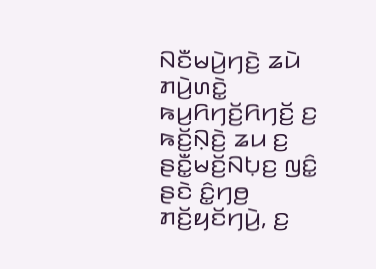ꤡꤢꤪꤗꤣꤧ꤬ꤚꤢꤧ꤬ ꤘꤣꤧ ꤊꤣꤧ꤬ꤛꤢꤧ꤭ ꤒꤣ꤬ꤖꤚꤢꤩ꤬ꤖꤚꤢꤩ꤬ ꤢ꤬ ꤒꤢꤩ꤬ꤡ꤫ꤢꤧ꤬ ꤘꤣ ꤢ꤬ ꤔꤢꤪ꤭ꤗꤢꤩ꤬ꤡꤝ꤫ꤢ꤬ ꤜꤢꤨ꤭ ꤔꤢꤧ ꤢꤨ꤭ꤚꤥ꤬ ꤊꤢꤩ꤬ꤟꤢꤩꤚꤣꤧ꤬, ꤢ꤬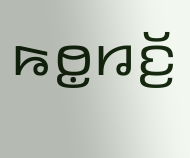ꤒꤥ꤭ꤙꤢꤩ꤬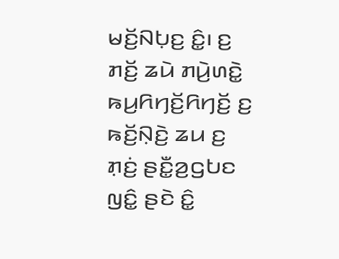ꤗꤢꤩ꤬ꤡꤝ꤫ꤢ꤬ ꤢꤨ꤭꤯ ꤢ꤬ ꤊꤢꤩ꤬ ꤘꤣꤧ ꤊꤣꤧ꤬ꤛꤢꤧ꤭ ꤒꤣ꤬ꤖꤚꤢꤩ꤬ꤖꤚꤢꤩ꤬ ꤢ꤬ ꤒꤢꤩ꤬ꤡ꤫ꤢꤧ꤬ ꤘꤣ ꤢ꤬ ꤊ꤫ꤢꤦ꤬ ꤔꤢꤪ꤭ꤤ꤬ꤞꤝꤢ ꤜꤢꤨ꤭ ꤔꤢꤧ ꤢꤨ꤭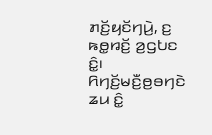ꤊꤢꤩ꤬ꤟꤢꤩꤚꤣꤧ꤬, ꤢ꤬ ꤒꤥ꤭ꤙꤢꤩ꤬ ꤤ꤬ꤞꤝꤢ ꤢꤨ꤭꤯
ꤖꤚꤢꤩ꤬ꤗꤢꤪ꤬ꤥ꤬ꤋꤚꤢꤧ ꤘꤣ ꤢꤨ꤭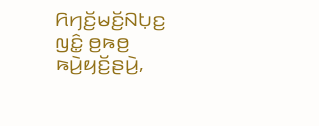ꤖꤚꤢꤩ꤬ꤗꤢꤩ꤬ꤡꤝ꤫ꤢ꤬ ꤜꤢꤨ꤭ ꤥ꤬ꤒꤥ꤬ ꤒꤣꤧ꤬ꤟꤢꤩ꤬ꤔꤣꤧ꤬,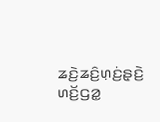ꤘꤢꤧ꤬ꤘꤢꤨ꤬ꤛ꤫ꤢꤦ꤬ꤔ꤫ꤢꤧ꤬ ꤛꤢꤩ꤬ꤞꤤ꤭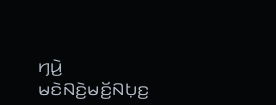ꤚꤣꤧ꤬ ꤗꤢꤧꤡꤢꤧ꤬ꤗꤢꤩ꤬ꤡꤝ꤫ꤢ꤬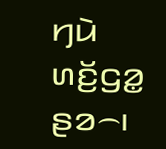ꤚꤣꤧ ꤛꤢꤩ꤬ꤞꤤ꤭ ꤔꤤ꤮꤯